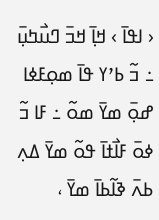‹ ߊߟߊ߫ › ߞߊ߲߫ ߞߏ߫ ߣߎ߯ߤߎ߲߫ ߸ ߏ߬ ߕߴߌ ߟߊ߫ ߘߋ߲ߓߦߊ ߝߋ߲߫ ߘߌ߫ ߘߋ߬ ߸ ߓߊ ߏ߬ ߦߋ߫ ߓߊ߯ߙߊ߫ ߟߋ߬ ߘߌ߫ ߡߍ߲ ߕߍ߫ ߢߊ߬ߕߊ߫ ߘߌ߫ ،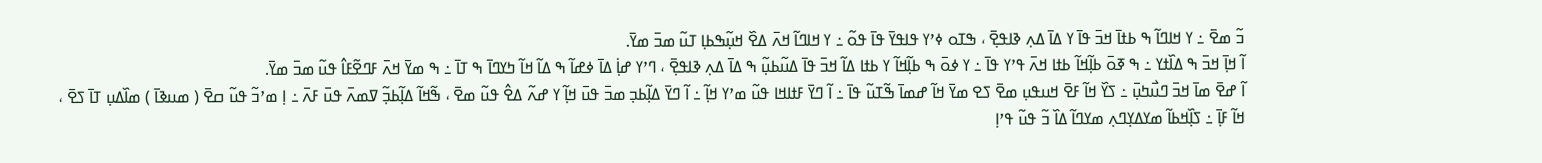ߏ߬ ߘߐ߫ ߸ ߌ ߞߊߣߊ߬ ߒ ߕߙߊ߫ ߞߏ߫ ߟߊ߫ ߌ ߡߊ߫ ߡߍ߲ ߢߊߟߐ߲߫ ، ߒߠߋ ߦߴߌ ߟߊߟߌ߫ ߟߊ߫ ߟߋ߬ ߸ ߌ ߞߊߣߊ߬ ߞߍ߫ ߡߐ߰ ߞߎ߲߬ߒߕߊ߲ ߠߎ߬ ߘߏ߫ ߘߌ߫.
ߊ߬ ߞߊ߲߫ ߞߏ߫ ߒ ߡߊ߰ߙߌ ߸ ߒ ߧߋ߫ ߕߊ߲߬ߞߊ߬ ߕߙߊ ߞߍ߫ ߟߴߌ ߟߊ߫ ߸ ߌ ߦߋ߫ ߒ ߕߊ߲߬ߞߊ߬ ߌ ߕߙߊ ߡߊ߬ ߞߏ߫ ߟߊ߫ ߡߎ߬ߕߎ߲߬ ߒ ߡߊ߫ ߡߍ߲ ߢߊߟߐ߲߫ ، ߣߴߌ ߝߊ߲߭ ߡߊ߫ ߦߝߊ߬ ߒ ߡߊ߬ ߞߊ߬ ߤߌߣߊ߫ ߒ ߠߊ߫ ߸ ߒ ߘߌ߫ ߞߍ߫ ߓߣߐ߬ߓߊ߮ ߟߎ߬ ߘߏ߫ ߘߌ߫.
ߊ߬ ߝߐ߫ ߘߊ߫ ߞߏ߫ ߣߎ߯ߤߎ߲߫ ߸ ߖߌ߰ ߞߊ߬ ߓߐ߫ ߞߎߟߎ߲ ߘߐ߫ ߖߐ ߘߌ߫ ߞߊ߬ ߝߘߊ߫ ߒ߬ߠߎ߬ ߟߊ߫ ߸ ߊ߬ ߣߌ߫ ߓߙߊߞߊ ߟߎ߬ ߘߴߌ ߞߊ߲߬ ߸ ߊ߬ ߣߌ߫ ߡߊ߲߬ߕߏ߲ ߘߏ߫ ߟߎ߫ ߞߊ߲߬ ߌ ߝߍ߬ ߡߐ߮ ߟߎ߬ ߘߐ߫ ، ߒ߬ߞߊ߬ ߡߊ߲߬ߕߏ߲߬ ߜߘߍ߫ ߟߎ߫ ߓߍ߫ ߸ ߊ߲ ߘߴߏ߬ ߟߎ߬ ߛߐ߫ ( ߘߎߢߊ߫ ) ߘߊ߰ߡߎ߲ ߠߊ߫ ߖߐ߫ ، ߞߊ߬ ߓߊ߲߫ ߸ ߖߊ߲߰ߞߕߊ߬ ߘߌߡߌ߲ߣߍ߲ ߘߌߣߊ߬ ߡߊ߰ ߏ߬ ߟߎ߬ ߟߴߊ߲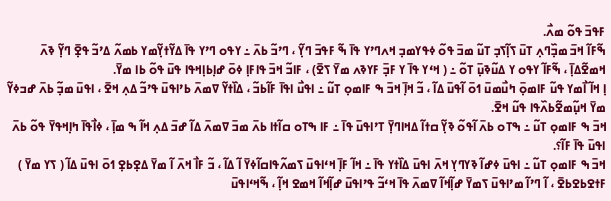ߓߟߏ߫ ߟߋ߬ ߘߍ߯.
ߒ߬ߓߊ߬ ߞߏ߫ ߘߏ߲߰ߣߍ߲ ߠߎ߫ ߖߊ߲߬ߖߏ߲ ߠߎ߬ ߘߏ߫ ߟߋ߬ ߦߟߌߘߏ߲ ߞߍߣߴߌ ߟߊ߫ ߒ߬ ߓߟߏ߫ ߣߌ߲߬ ، ߣߴߏ߬ ߕߍ߫ ߸ ߌߟߋ ߣߴߌ ߟߊ߫ ߡߌ߬ߙߌ߲߬ߘߌ ߕߘߍ߬ ߡߴߏ߬ ߟߐ߲߫ ߣߌ߲߬ ߢߍ߫ ߞߘߐ߬ߡߊ߲߫ ، ߒ߬ߓߊ߬ ߌߟߋ ߌ ߡߎ߬ߢߎ߲߫ ߠߋ߬ ߸ ( ߞߵߌ ߟߊ߫ ߌ ߓߏ߲߫ ߓߌߢߍ ߘߌ߫ ߖߐ߫) ، ߓߊߏ߬ ߞߏ߫ ߟߊߓߊ߲ ߦߋ߫ ߝߊ߲ߕߊ߲ߞߟߊ ߟߎ߫ ߟߋ߬ ߕߊ ߘߌ߫.
ߊ߲ ߞߊ߬ ߊ߯ߘߌ ߟߎ߬ ߓߊߘߋ߲߫ ߤߎ߯ߘߎ߫ ߗߋ߫ ߊ߬ߟߎ߫ ߡߊ߬ ، ߏ߬ ߞߊ߲߫ ߞߏ߫ ߒ ߓߊߘߋ߲ ߠߎ߬ ߸ ߊߟߎ߯ ߊߟߊ߫ ߓߊ߬ߕߏ߬ ، ߡߊ߰ߙߌ߬ ߜߘߍ߫ ߕߴߊߟߎ߫ ߟߴߏ߬ ߡߍ߲ ߞߐ߫ ، ߊߟߎ߫ ߘߏ߲߬ ߕߍ߫ ߝߏߦߌ߬ ߘߌ߫ ߞߎ߲߬ߘߐ߬ߕߍ߰ߟߊ ߟߎ߬ ߞߐ߫.
ߞߏ߫ ߒ ߓߊߘߋ߲ ߠߎ߬ ߸ ߒߠߋ ߕߍ߫ ߊ߬ߟߋ߬ ߢߌ߲߬ ߛߙߊ߬ ߡߞߊߣߌ߲߫ ߠߴߊߟߎ߫ ߟߊ߫ ߸ ߓߊ ߒߠߋ ߛߊ߬ߙߊ ߕߍ߫ ߘߏ߫ ߜߘߍ߫ ߡߊ߬ ߝߏ߫ ߡߍ߲ ߞߊ߬ ߒ ߘߊ߲߫ ، ߦߊ߯ߟߊ߫ ߤߊ߲ߞߟߌ߫ ߟߋ߬ ߕߍ߫ ߊߟߎ߫ ߟߊ߫ ߓߊ߬؟.
ߞߏ߫ ߒ ߓߊߘߋ߲ ߠߎ߬ ߸ ߊߟߎ߫ ߦߝߊ߬ ߢߌߣߌ߲ ߞߍ߫ ߊߟߎ߫ ߡߊ߰ߙߌ ߟߊ߫ ߸ ߞߊ߬ ߓߊ߲߫ ߞߵߊߟߎ߫ ߖߘߍ߬ߟߊߛߊ߬ߦߌ߫ ߊ߬ ߡߊ߬ ، ߏ߬ ߓߊ߯ ߞߍ߫ ߊ߬ ߘߌ߫ ߡߐ߲ߕߐ߲ ߗߋ߫ ߊߟߎ߫ ߡߊ߬ ( ߖߌ ߘߌ߫ ) ߓߙߐߕߐߕߐ߫ ، ߊ߬ ߣߴߊ߬ ߘߴߊߟߎ߫ ߖߘߌ߫ ߝߊ߲߬ߞߊ߬ ߜߘߍ߫ ߟߊ߫ ߞߵߏ߬ ߟߴߊߟߎ߫ ߝߊ߲߬ߞߊ߬ ߞߘߐ ߞߊ߲߬ ، ߒ߬ߞߵߊߟߎ߫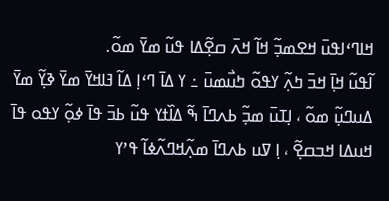ߞߊߣߵߊߟߎ߫ ߞߐߘߏ߲߬ ߞߊ߬ ߞߍ߫ ߛߐ߲߬ߡߊ ߟߎ߬ ߘߌ߫ ߘߋ߬.
ߊ߬ߟߎ߬ ߞߊ߲߫ ߞߏ߫ ߤߍ߲߬ ߌߟߋ߬ ߤߎ߯ߘߎ߫ ߸ ߌ ߡߊ߫ ߣߵߊ߲ ߡߊ߬ ߔߊߞߌ߫ ߘߌ߫ ߢߌ߲߬ ߘߌ߫ ߡߎߣߎ߲߬ ߘߋ߬ ، ߊ߲ߠߎ߫ ߘߏ߲߬ ߕߍߣߊ߫ ߒ߬ ߡߊ߰ߙߌ ߟߎ߬ ߕߏ߫ ߟߊ߫ ߦߋ߲߬ ߌߟߋ ߟߊ߫ ߞߎߡߊ ߞߏߛߐ߲߬ ، ߊ߲ ߜߎ ߕߍߣߊ߫ ߘߍ߲߬ߞߣߍ߬ߦߊ߬ ߟߴߌ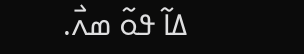ߡߊ߬ ߟߋ߬ ߘߍ߯.